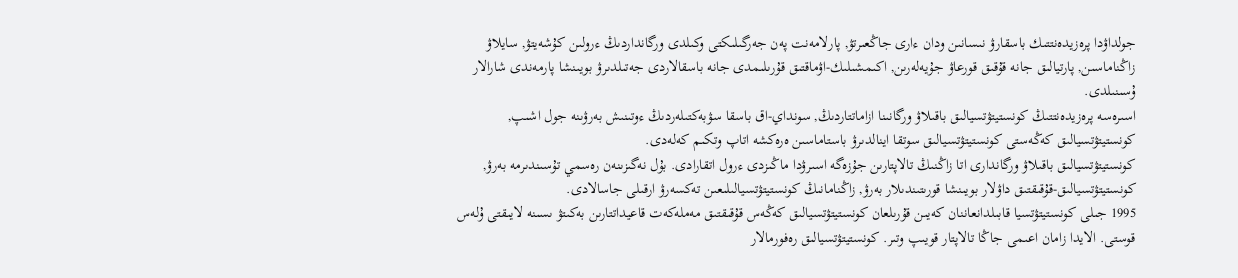جولداۋدا پرەزيدەنتتىك باسقارۋ نىسانىن ودان ءارى جاڭعىرتۋ, پارلامەنت پەن جەرگىلىكتى وكىلدى ورگانداردىڭ ءرولىن كۇشەيتۋ, سايلاۋ زاڭناماسىن, پارتيالىق جانە قۇقىق قورعاۋ جۇيەلەرىن, اكىمشىلىك-اۋماقتىق قۇرىلىمدى جانە باسقالاردى جەتىلدىرۋ بويىنشا پارمەندى شارالار ۇسىنىلدى.
اسىرەسە پرەزيدەنتتىڭ كونستيتۋتسيالىق باقىلاۋ ورگانىنا ازاماتتاردىڭ, سونداي-اق باسقا سۋبەكتىلەردىڭ ءوتىنىش بەرۋىنە جول اشىپ, كونستيتۋتسيالىق كەڭەستى كونستيتۋتسيالىق سوتقا اينالدىرۋ باستاماسىن ەرەكشە اتاپ وتكىم كەلەدى.
كونستيتۋتسيالىق باقىلاۋ ورگاندارى اتا زاڭنىڭ تالاپتارىن جۇزەگە اسىرۋدا ماڭىزدى ءرول اتقارادى. بۇل نەگىزىنەن رەسمي تۇسىندىرمە بەرۋ, كونستيتۋتسيالىق-قۇقىقتىق داۋلار بويىنشا قورىتىندىلار بەرۋ, زاڭنامانىڭ كونستيتۋتسيالىلىعىن تەكسەرۋ ارقىلى جاسالادى.
1995 جىلى كونستيتۋتسيا قابىلدانعاننان كەيىن قۇرىلعان كونستيتۋتسيالىق كەڭەس قۇقىقتىق مەملەكەت قاعيداتتارىن بەكىتۋ ىسىنە لايىقتى ۇلەس قوستى. الايدا زامان اعىمى جاڭا تالاپتار قويىپ وتىر. كونستيتۋتسيالىق رەفورمالار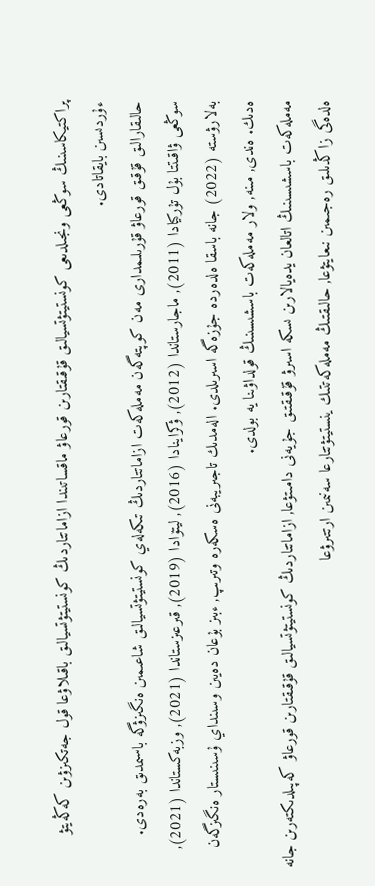پراكتيكاسىنىڭ سوڭعى ونجىلدىعى كونستيتۋتسيالىق قۇقىقتارىن قورعاۋ ماقساتىندا ازاماتتاردىڭ كونستيتۋتسيالىق باقىلاۋعا قول جەتكىزۋىن كەڭەيتۋ ءۇردىسىن بايقاتادى.
حالىقارالىق قۇقىق قورعاۋ قۇرىلىمدارى مەن كوپتەگەن مەملەكەت ازاماتتاردىڭ تىكەلەي كونستيتۋتسيالىق شاعىمىن ەنگىزۋگە باسىمدىق بەرەدى. سوڭعى ۋاقىتتا بۇل تۇركيادا (2011), ماجارستاندا (2012), ۋكراينادا (2016), ليتۆادا (2019), قىرعىزستاندا (2021), وزبەكستاندا (2021), بەلارۋستە (2022) جانە باسقا ەلدەردە جۇزەگە اسىرىلدى. الەمدىك تاجىريبەنى ەسكەرە وتىرىپ, ءبىز بۇعان دەيىن وسىنداي ۇسىنىستار ەنگىزگەن ەدىك. ەندى, مىنە, ولار مەملەكەت باسشىسىنىڭ قولداۋىنا يە بولدى.
مەملەكەت باسشىسىنىڭ اتالعان يدەيالارىن ىسكە اسىرۋ قۇقىقتىق جۇيەنى دامىتۋعا, ازاماتتاردىڭ كونستيتۋتسيالىق قۇقىقتارىن قورعاۋ كەپىلدىكتەرىن جانە ەلدەگى زاڭدىلىق رەجىمىن نىعايتۋعا, حالىقتىڭ مەملەكەتتىك ينستيتۋتتارعا سەنىمىن ارتتىرۋعا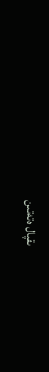ىقپال ەتەتىن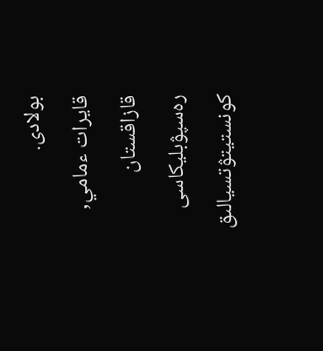بولادى.
قايرات ءمامي,
قازاقستان رەسپۋبليكاسى كونستيتۋتسيالىق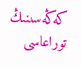كەڭەسىنىڭ توراعاسى